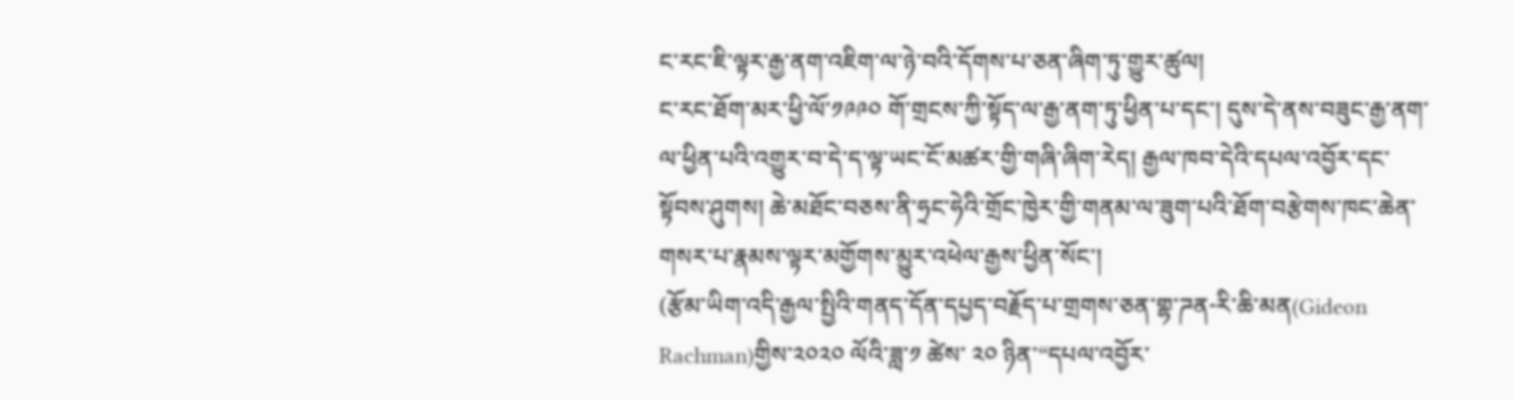ང་རང་ཇི་ལྟར་རྒྱ་ནག་འཇིག་ལ་ཉེ་བའི་དོགས་པ་ཅན་ཞིག་ཏུ་གྱུར་ཚུལ།
ང་རང་ཐོག་མར་ཕྱི་ལོ་༡༩༩༠ གོ་གྲངས་ཀྱི་སྟོད་ལ་རྒྱ་ནག་ཏུ་ཕྱིན་པ་དང་། དུས་དེ་ནས་བཟུང་རྒྱ་ནག་ལ་ཕྱིན་པའི་འགྱུར་བ་དེ་ད་ལྟ་ཡང་ངོ་མཚར་གྱི་གཞི་ཞིག་རེད། རྒྱལ་ཁབ་དེའི་དཔལ་འབྱོར་དང་སྟོབས་ཤུགས། ཆེ་མཐོང་བཅས་ནི་ཧྲང་ཧེའི་གྲོང་ཁྱེར་གྱི་གནམ་ལ་ཟུག་པའི་ཐོག་བརྩེགས་ཁང་ཆེན་གསར་པ་རྣམས་ལྟར་མགྱོགས་མྱུར་འཕེལ་རྒྱས་ཕྱིན་སོང་།
(རྩོམ་ཡིག་འདི་རྒྱལ་སྤྱིའི་གནད་དོན་དཔྱད་བརྗོད་པ་གྲགས་ཅན་གྷ་ཌན-རི་ཆི་མན(Gideon Rachman)གྱིས་༢༠༢༠ ལོའི་ཟླ་༡ ཚེས་ ༢༠ ཉིན་“དཔལ་འབྱོར་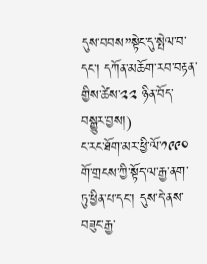དུས་བབས”སྟེང་དུ་སྤེལ་བ་དང་། དཀོན་མཆོག་རབ་བརྟན་གྱིས་ཚེས་༢༢ ཉིན་བོད་བསྒྱུར་བྱས།)
ང་རང་ཐོག་མར་ཕྱི་ལོ་༡༩༩༠ གོ་གྲངས་ཀྱི་སྟོད་ལ་རྒྱ་ནག་ཏུ་ཕྱིན་པ་དང་། དུས་དེ་ནས་བཟུང་རྒྱ་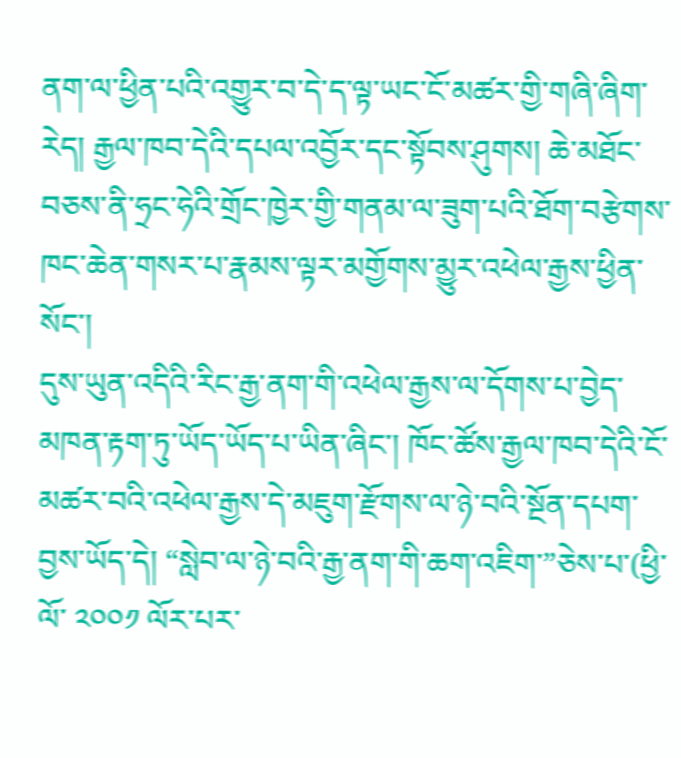ནག་ལ་ཕྱིན་པའི་འགྱུར་བ་དེ་ད་ལྟ་ཡང་ངོ་མཚར་གྱི་གཞི་ཞིག་རེད། རྒྱལ་ཁབ་དེའི་དཔལ་འབྱོར་དང་སྟོབས་ཤུགས། ཆེ་མཐོང་བཅས་ནི་ཧྲང་ཧེའི་གྲོང་ཁྱེར་གྱི་གནམ་ལ་ཟུག་པའི་ཐོག་བརྩེགས་ཁང་ཆེན་གསར་པ་རྣམས་ལྟར་མགྱོགས་མྱུར་འཕེལ་རྒྱས་ཕྱིན་སོང་།
དུས་ཡུན་འདིའི་རིང་རྒྱ་ནག་གི་འཕེལ་རྒྱས་ལ་དོགས་པ་བྱེད་མཁན་རྟག་ཏུ་ཡོད་ཡོད་པ་ཡིན་ཞིང་། ཁོང་ཚོས་རྒྱལ་ཁབ་དེའི་ངོ་མཚར་བའི་འཕེལ་རྒྱས་དེ་མཇུག་རྫོགས་ལ་ཉེ་བའི་སྔོན་དཔག་བྱས་ཡོད་དེ། “སླེབ་ལ་ཉེ་བའི་རྒྱ་ནག་གི་ཆག་འཇིག་”ཅེས་པ་(ཕྱི་ལོ་ ༢༠༠༡ ལོར་པར་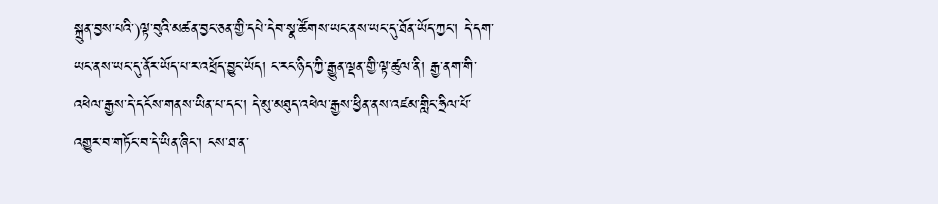སྐྲུན་བྱས་པའི་)ལྟ་བུའི་མཚན་བྱང་ཅན་གྱི་དཔེ་དེབ་སྣ་ཚོགས་ཡང་ནས་ཡང་དུ་ཐོན་ཡོད་ཀྱང་། དེ་དག་ཡང་ནས་ཡང་དུ་ནོར་ཡོད་པ་ར་འཕྲོད་བྱུང་ཡོད། ང་རང་ཉིད་ཀྱི་རྒྱུན་ལྡན་གྱི་ལྟ་ཚུལ་ནི། རྒྱ་ནག་གི་འཕེལ་རྒྱས་དེ་དངོས་གནས་ཡིན་པ་དང་། དེ་མུ་མཐུད་འཕེལ་རྒྱས་ཕྱིན་ནས་འཛམ་གླིང་ཧྲིལ་པོ་འགྱུར་བ་གཏོང་བ་དེ་ཡིན་ཞིང་། ངས་ཐ་ན་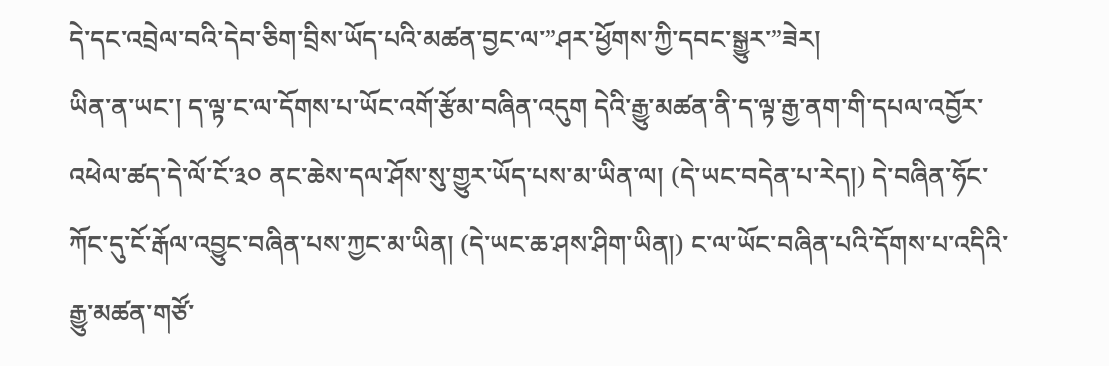དེ་དང་འབྲེལ་བའི་དེབ་ཅིག་བྲིས་ཡོད་པའི་མཚན་བྱང་ལ་”ཤར་ཕྱོགས་ཀྱི་དབང་སྒྱུར་”ཟེར།
ཡིན་ན་ཡང་། ད་ལྟ་ང་ལ་དོགས་པ་ཡོང་འགོ་རྩོམ་བཞིན་འདུག དེའི་རྒྱུ་མཚན་ནི་ད་ལྟ་རྒྱ་ནག་གི་དཔལ་འབྱོར་འཕེལ་ཚད་དེ་ལོ་ངོ་༣༠ ནང་ཆེས་དལ་ཤོས་སུ་གྱུར་ཡོད་པས་མ་ཡིན་ལ། (དེ་ཡང་བདེན་པ་རེད།) དེ་བཞིན་ཧོང་ཀོང་དུ་ངོ་རྒོལ་འབྱུང་བཞིན་པས་ཀྱང་མ་ཡིན། (དེ་ཡང་ཆ་ཤས་ཤིག་ཡིན།) ང་ལ་ཡོང་བཞིན་པའི་དོགས་པ་འདིའི་རྒྱུ་མཚན་གཙོ་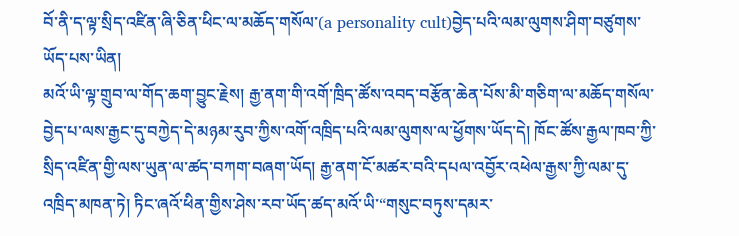བོ་ནི་ད་ལྟ་སྲིད་འཛིན་ཞི་ཅིན་ཕིང་ལ་མཆོད་གསོལ་(a personality cult)བྱེད་པའི་ལམ་ལུགས་ཤིག་བཙུགས་ཡོད་པས་ཡིན།
མའོ་ཡི་ལྟ་གྲུབ་ལ་གོད་ཆག་བྱུང་རྗེས། རྒྱ་ནག་གི་འགོ་ཁྲིད་ཚོས་འབད་བརྩོན་ཆེན་པོས་མི་གཅིག་ལ་མཆོད་གསོལ་བྱེད་པ་ལས་རྒྱང་དུ་བཀྱེད་དེ་མཉམ་རུབ་ཀྱིས་འགོ་འཁྲིད་པའི་ལམ་ལུགས་ལ་ཕྱོགས་ཡོད་དེ། ཁོང་ཚོས་རྒྱལ་ཁབ་ཀྱི་སྲིད་འཛིན་གྱི་ལས་ཡུན་ལ་ཚད་བཀག་བཞག་ཡོད། རྒྱ་ནག་ངོ་མཚར་བའི་དཔལ་འབྱོར་འཕེལ་རྒྱས་ཀྱི་ལམ་དུ་འཁྲིད་མཁན་ཏེ། ཏིང་ཞའོ་ཕིན་གྱིས་ཤེས་རབ་ཡོད་ཚད་མའོ་ཡི་“གསུང་བཏུས་དམར་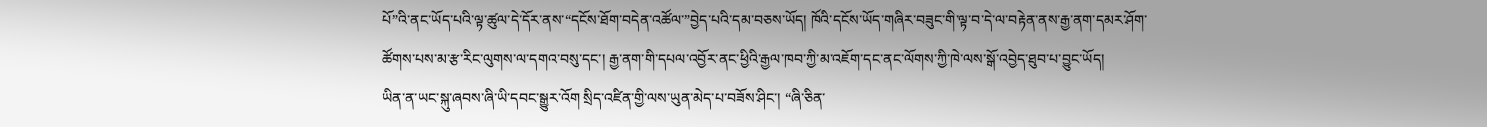པོ”འི་ནང་ཡོད་པའི་ལྟ་ཚུལ་དེ་དོར་ནས་“དངོས་ཐོག་བདེན་འཚོལ་”བྱེད་པའི་དམ་བཅས་ཡོད། ཁོའི་དངོས་ཡོད་གཞིར་བཟུང་གི་ལྟ་བ་དེ་ལ་བརྟེན་ནས་རྒྱ་ནག་དམར་ཤོག་ཚོགས་པས་མ་རྩ་རིང་ལུགས་ལ་དགའ་བསུ་དང་། རྒྱ་ནག་གི་དཔལ་འབྱོར་ནང་ཕྱིའི་རྒྱལ་ཁབ་ཀྱི་མ་འཇོག་དང་ནང་ལོགས་ཀྱི་ཁེ་ལས་སྒོ་འབྱེད་ཐུབ་པ་བྱུང་ཡོད།
ཡིན་ན་ཡང་སྐུ་ཞབས་ཞི་ཡི་དབང་སྒྱུར་འོག སྲིད་འཛིན་གྱི་ལས་ཡུན་མེད་པ་བཟོས་ཤིང་། “ཞི་ཅིན་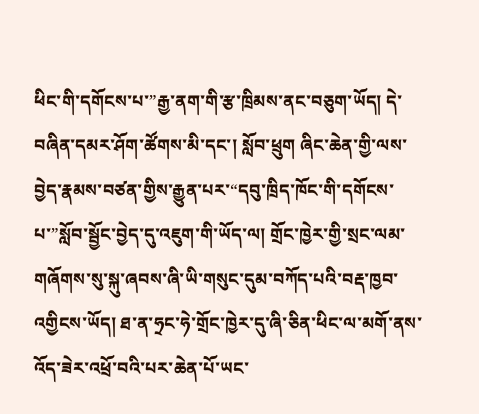ཕིང་གི་དགོངས་པ་”རྒྱ་ནག་གི་རྩ་ཁྲིམས་ནང་བཅུག་ཡོད། དེ་བཞིན་དམར་ཤོག་ཚོགས་མི་དང་། སློབ་ཕྲུག ཞིང་ཆེན་གྱི་ལས་བྱེད་རྣམས་བཙན་གྱིས་རྒྱུན་པར་“དབུ་ཁྲིད་ཁོང་གི་དགོངས་པ་”སློབ་སྦྱོང་བྱེད་དུ་འཇུག་གི་ཡོད་ལ། གྲོང་ཁྱེར་གྱི་སྲང་ལམ་གཞོགས་སུ་སྐུ་ཞབས་ཞི་ཡི་གསུང་དུམ་བཀོད་པའི་བརྡ་ཁྱབ་འགྱིངས་ཡོད། ཐ་ན་ཧྲང་ཧེ་གྲོང་ཁྱེར་དུ་ཞི་ཅིན་ཕིང་ལ་མགོ་ནས་འོད་ཟེར་འཕྲོ་བའི་པར་ཆེན་པོ་ཡང་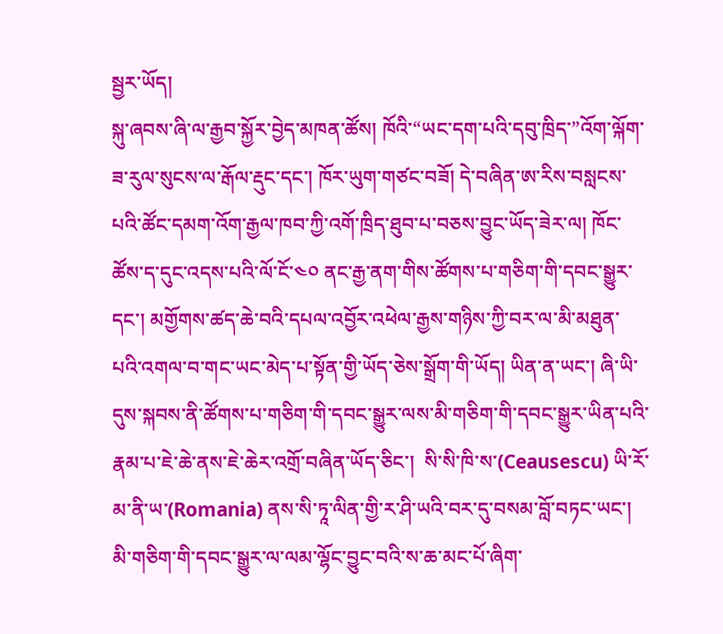སྦྱར་ཡོད།
སྐུ་ཞབས་ཞི་ལ་རྒྱབ་སྐྱོར་བྱེད་མཁན་ཚོས། ཁོའི་“ཡང་དག་པའི་དབུ་ཁྲིད་”འོག་ལྐོག་ཟ་རུལ་སུངས་ལ་རྒོལ་རྡུང་དང་། ཁོར་ཡུག་གཙང་བཟོ། དེ་བཞིན་ཨ་རིས་བསླངས་པའི་ཚོང་དམག་འོག་རྒྱལ་ཁབ་ཀྱི་འགོ་ཁྲིད་ཐུབ་པ་བཅས་བྱུང་ཡོད་ཟེར་ལ། ཁོང་ཚོས་ད་དུང་འདས་པའི་ལོ་ངོ་༤༠ ནང་རྒྱ་ནག་གིས་ཚོགས་པ་གཅིག་གི་དབང་སྒྱུར་དང་། མགྱོགས་ཚད་ཆེ་བའི་དཔལ་འབྱོར་འཕེལ་རྒྱས་གཉིས་ཀྱི་བར་ལ་མི་མཐུན་པའི་འགལ་བ་གང་ཡང་མེད་པ་སྟོན་གྱི་ཡོད་ཅེས་སྒྲོག་གི་ཡོད། ཡིན་ན་ཡང་། ཞི་ཡི་དུས་སྐབས་ནི་ཚོགས་པ་གཅིག་གི་དབང་སྒྱུར་ལས་མི་གཅིག་གི་དབང་སྒྱུར་ཡིན་པའི་རྣམ་པ་ཇེ་ཆེ་ནས་ཇེ་ཆེར་འགྲོ་བཞིན་ཡོད་ཅིང་།  སི་སི་ཁི་ས་(Ceausescu) ཡི་རོ་མ་ནི་ཡ་(Romania) ནས་སི་ཏཱ་ལིན་གྱི་ར་ཤི་ཡའི་བར་དུ་བསམ་བློ་བཏང་ཡང་། མི་གཅིག་གི་དབང་སྒྱུར་ལ་ལམ་ལྷོང་བྱུང་བའི་ས་ཆ་མང་པོ་ཞིག་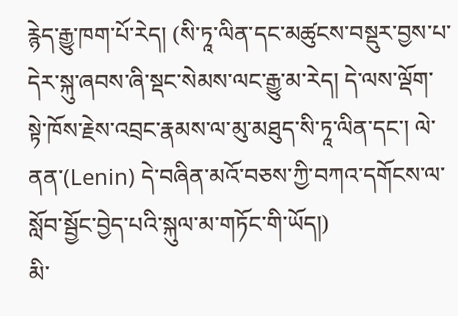རྙེད་རྒྱུ་ཁག་པོ་རེད། (སི་ཏཱ་ལིན་དང་མཚུངས་བསྡུར་བྱས་པ་དེར་སྐུ་ཞབས་ཞི་སྡང་སེམས་ལང་རྒྱུ་མ་རེད། དེ་ལས་ལྡོག་སྟེ་ཁོས་རྗེས་འབྲང་རྣམས་ལ་མུ་མཐུད་སི་ཏཱ་ལིན་དང་། ལེ་ནན་(Lenin) དེ་བཞིན་མའོ་བཅས་ཀྱི་བཀའ་དགོངས་ལ་སློབ་སྦྱོང་བྱེད་པའི་སྐུལ་མ་གཏོང་གི་ཡོད།)
མི་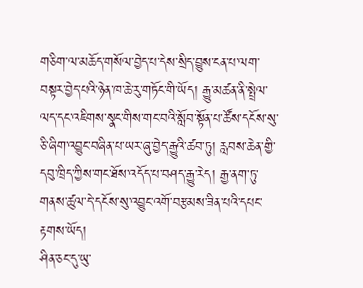གཅིག་ལ་མཆོད་གསོལ་བྱེད་པ་དེས་སྲིད་བྱུས་ངན་པ་ལག་བསྟར་བྱེད་པའི་ཉེན་ཁ་ཆེ་རུ་གཏོང་གི་ཡོད། རྒྱུ་མཚན་ནི་སྤྲེལ་ལད་དང་འཇིགས་སྣང་གིས་གང་བའི་སློབ་སྟོན་པ་ཚོས་དངོས་སུ་ཅི་ཞིག་འབྱུང་བཞིན་པ་ཡར་ཞུ་བྱེད་རྒྱུའི་ཚབ་ཏུ། རླབས་ཆེན་གྱི་དབུ་ཁྲིད་ཀྱིས་གང་ཐོས་འདོད་པ་བཤད་རྒྱུ་རེད། རྒྱ་ནག་ཏུ་གནས་ཚུལ་དེ་དངོས་སུ་འབྱུང་འགོ་བརྩམས་ཟིན་པའི་དཔང་རྟགས་ཡོད།
ཤིན་ཅང་དུ་ཡུ་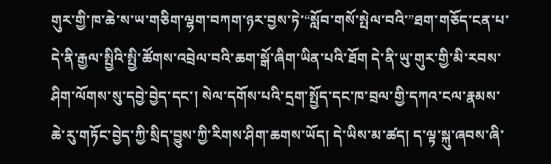གུར་གྱི་ཁ་ཆེ་ས་ཡ་གཅིག་ལྷག་བཀག་ཉར་བྱས་ཏེ་“སློབ་གསོ་སྤེལ་བའི་”ཐག་གཅོད་ངན་པ་དེ་ནི་རྒྱལ་སྤྱིའི་སྤྱི་ཚོགས་འབྲེལ་བའི་ཆག་སྒོ་ཞིག་ཡིན་པའི་ཐོག དེ་ནི་ཡུ་གུར་གྱི་མི་རབས་ཤིག་ལོགས་སུ་དབྱེ་བྱེད་དང་། སེལ་དགོས་པའི་དྲག་སྤྱོད་དང་ཁ་བྲལ་གྱི་དཀའ་ངལ་རྣམས་ཆེ་རུ་གཏོང་བྱེད་ཀྱི་སྲིད་བྱུས་ཀྱི་རིགས་ཤིག་ཆགས་ཡོད། དེ་ཡིས་མ་ཚད། ད་ལྟ་སྐུ་ཞབས་ཞི་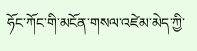ཧོང་ཀོང་གི་མངོན་གསལ་འཛེམ་མེད་ཀྱི་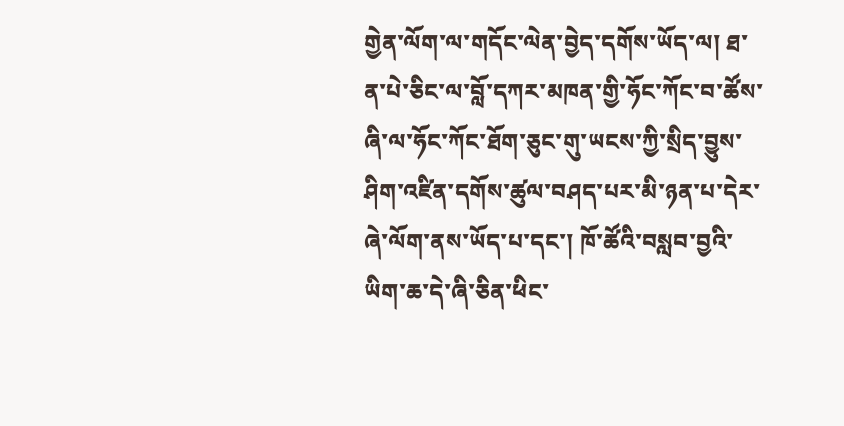གྱེན་ལོག་ལ་གདོང་ལེན་བྱེད་དགོས་ཡོད་ལ། ཐ་ན་པེ་ཅིང་ལ་བློ་དཀར་མཁན་གྱི་ཧོང་ཀོང་བ་ཚོས་ཞི་ལ་ཧོང་ཀོང་ཐོག་ཅུང་གུ་ཡངས་ཀྱི་སྲིད་བྱུས་ཤིག་འཛིན་དགོས་ཚུལ་བཤད་པར་མི་ཉན་པ་དེར་ཞེ་ལོག་ནས་ཡོད་པ་དང་། ཁོ་ཚོའི་བསླབ་བྱའི་ཡིག་ཆ་དེ་ཞི་ཅིན་ཕིང་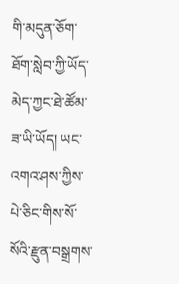གི་མདུན་ཅོག་ཐོག་སླེབ་ཀྱི་ཡོད་མེད་ཀྱང་ཐེ་ཚོམ་ཟ་ཡི་ཡོད། ཡང་འགའ་ཤས་ཀྱིས་པེ་ཅིང་གིས་སོ་སོའི་རྫུན་བསྒྲགས་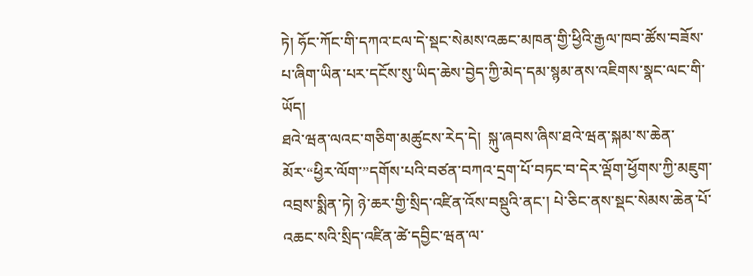ཏེ། ཧོང་ཀོང་གི་དཀའ་ངལ་དེ་སྡང་སེམས་འཆང་མཁན་གྱི་ཕྱིའི་རྒྱལ་ཁབ་ཚོས་བཟོས་པ་ཞིག་ཡིན་པར་དངོས་སུ་ཡིད་ཆེས་བྱེད་ཀྱི་མེད་དམ་སྙམ་ནས་འཇིགས་སྣང་ལང་གི་ཡོད།
ཐའེ་ཝན་ལའང་གཅིག་མཚུངས་རེད་དེ།  སྐུ་ཞབས་ཞིས་ཐའེ་ཝན་སྐམ་ས་ཆེན་མོར་“ཕྱིར་ལོག་”དགོས་པའི་བཙན་བཀའ་དྲག་པོ་བཏང་བ་དེར་ལྡོག་ཕྱོགས་ཀྱི་མཇུག་འབྲས་སྨིན་ཏེ། ཉེ་ཆར་གྱི་སྲིད་འཛིན་འོས་བསྡུའི་ནང་། པེ་ཅིང་ནས་སྡང་སེམས་ཆེན་པོ་འཆང་སའི་སྲིད་འཛིན་ཚེ་དབྱིང་ཝན་ལ་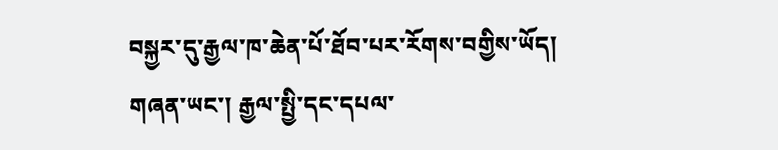བསྐྱར་དུ་རྒྱལ་ཁ་ཆེན་པོ་ཐོབ་པར་རོགས་བགྱིས་ཡོད།
གཞན་ཡང་། རྒྱལ་སྤྱི་དང་དཔལ་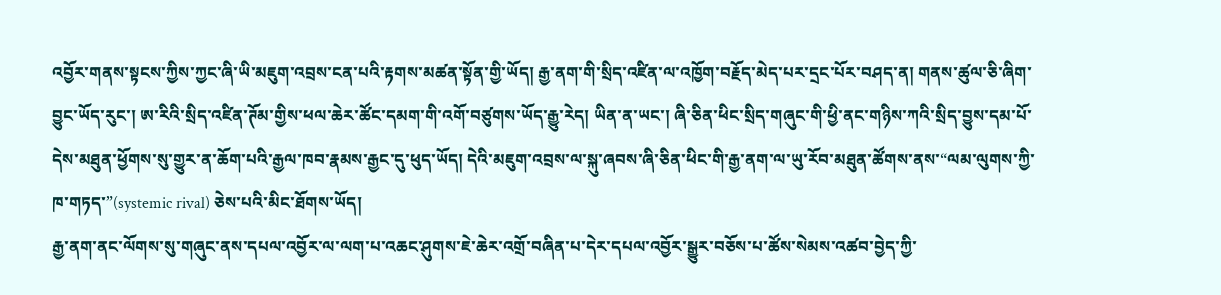འབྱོར་གནས་སྟངས་ཀྱིས་ཀྱང་ཞི་ཡི་མཇུག་འབྲས་ངན་པའི་རྟགས་མཚན་སྟོན་གྱི་ཡོད། རྒྱ་ནག་གི་སྲིད་འཛིན་ལ་འཁྱོག་བརྗོད་མེད་པར་དྲང་པོར་བཤད་ན། གནས་ཚུལ་ཅི་ཞིག་བྱུང་ཡོད་རུང་། ཨ་རིའི་སྲིད་འཛིན་ཊོམ་གྱིས་ཕལ་ཆེར་ཚོང་དམག་གི་འགོ་བཙུགས་ཡོད་རྒྱུ་རེད། ཡིན་ན་ཡང་། ཞི་ཅིན་ཕིང་སྲིད་གཞུང་གི་ཕྱི་ནང་གཉིས་ཀའི་སྲིད་བྱུས་དམ་པོ་དེས་མཐུན་ཕྱོགས་སུ་གྱུར་ན་ཆོག་པའི་རྒྱལ་ཁབ་རྣམས་རྒྱང་དུ་ཕུད་ཡོད། དེའི་མཇུག་འབྲས་ལ་སྐུ་ཞབས་ཞི་ཅིན་ཕིང་གི་རྒྱ་ནག་ལ་ཡུ་རོབ་མཐུན་ཚོགས་ནས་“ལམ་ལུགས་ཀྱི་ཁ་གཏད་”(systemic rival) ཅེས་པའི་མིང་ཐོགས་ཡོད།
རྒྱ་ནག་ནང་ལོགས་སུ་གཞུང་ནས་དཔལ་འབྱོར་ལ་ལག་པ་འཆང་ཤུགས་ཇེ་ཆེར་འགྲོ་བཞིན་པ་དེར་དཔལ་འབྱོར་སྒྱུར་བཅོས་པ་ཚོས་སེམས་འཚབ་བྱེད་ཀྱི་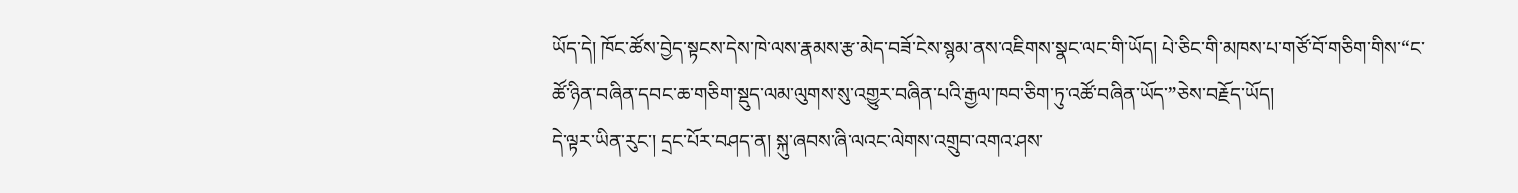ཡོད་དེ། ཁོང་ཚོས་བྱེད་སྟངས་དེས་ཁེ་ལས་རྣམས་རྩ་མེད་བཟོ་ངེས་སྙམ་ནས་འཇིགས་སྣང་ལང་གི་ཡོད། པེ་ཅིང་གི་མཁས་པ་གཙོ་བོ་གཅིག་གིས་“ང་ཚོ་ཉིན་བཞིན་དབང་ཆ་གཅིག་སྡུད་ལམ་ལུགས་སུ་འགྱུར་བཞིན་པའི་རྒྱལ་ཁབ་ཅིག་ཏུ་འཚོ་བཞིན་ཡོད་”ཅེས་བརྗོད་ཡོད།
དེ་ལྟར་ཡིན་རུང་། དྲང་པོར་བཤད་ན། སྐུ་ཞབས་ཞི་ལའང་ལེགས་འགྲུབ་འགའ་ཤས་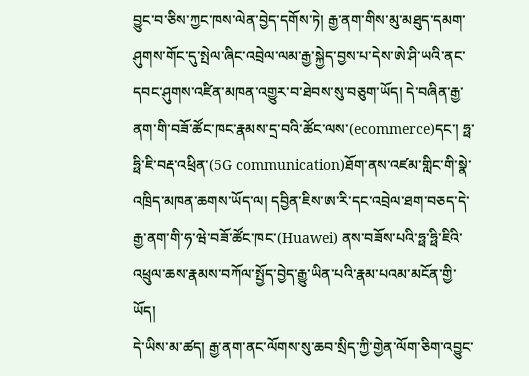བྱུང་བ་ཅིས་ཀྱང་ཁས་ལེན་བྱེད་དགོས་ཏེ། རྒྱ་ནག་གིས་མུ་མཐུད་དམག་ཤུགས་གོང་དུ་སྤེལ་ཞིང་འབྲེལ་ལམ་རྒྱ་སྐྱེད་བྱས་པ་དེས་ཨེ་ཤི་ཡའི་ནང་དབང་ཤུགས་འཛིན་མཁན་འགྱུར་བ་ཐེབས་སུ་བཅུག་ཡོད། དེ་བཞིན་རྒྱ་ནག་གི་བཟོ་ཚོང་ཁང་རྣམས་དྲ་བའི་ཚོང་ལས་(ecommerce)དང་། ཧྥ་ཧྥི་ཇི་བརྡ་འཕྲིན་(5G communication)ཐོག་ནས་འཛམ་གླིང་གི་སྣེ་འཁྲིད་མཁན་ཆགས་ཡོད་ལ། དབྱིན་ཇིས་ཨ་རི་དང་འབྲེལ་ཐག་བཅད་དེ་རྒྱ་ནག་གི་ཧ་ཝེ་བཟོ་ཚོང་ཁང་(Huawei) ནས་བཟོས་པའི་ཧྥ་ཧྥི་ཇིའི་འཕྲུལ་ཆས་རྣམས་བཀོལ་སྤྱོད་བྱེད་རྒྱུ་ཡིན་པའི་རྣམ་པའམ་མངོན་གྱི་ཡོད།
དེ་ཡིས་མ་ཚད། རྒྱ་ནག་ནང་ལོགས་སུ་ཆབ་སྲིད་ཀྱི་གྱེན་ལོག་ཅིག་འབྱུང་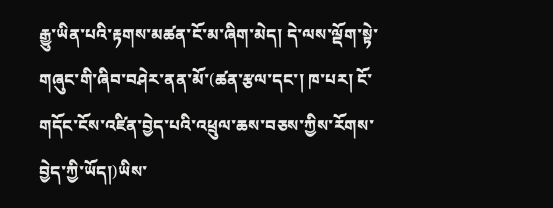རྒྱུ་ཡིན་པའི་རྟགས་མཚན་ངོ་མ་ཞིག་མེད། དེ་ལས་ལྡོག་སྟེ་གཞུང་གི་ཞིབ་བཤེར་ནན་མོ་(ཚན་རྩལ་དང་། ཁ་པར། ངོ་གདོང་ངོས་འཛིན་བྱེད་པའི་འཕྲུལ་ཆས་བཅས་ཀྱིས་རོགས་བྱེད་ཀྱི་ཡོད།)ཡིས་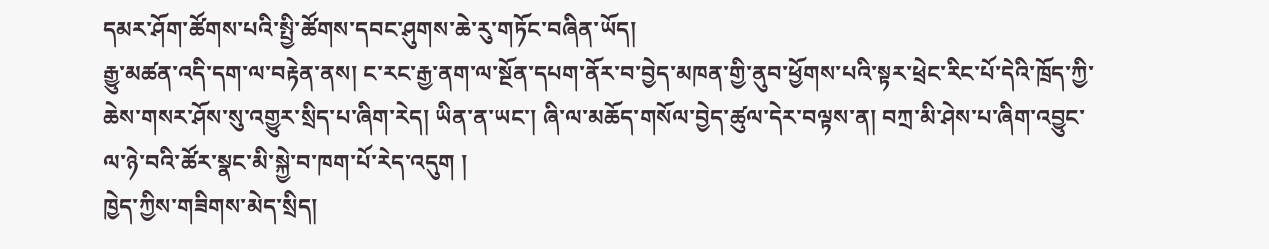དམར་ཤོག་ཚོགས་པའི་སྤྱི་ཚོགས་དབང་ཤུགས་ཆེ་རུ་གཏོང་བཞིན་ཡོད།
རྒྱུ་མཚན་འདི་དག་ལ་བརྟེན་ནས། ང་རང་རྒྱ་ནག་ལ་སྔོན་དཔག་ནོར་བ་བྱེད་མཁན་གྱི་ནུབ་ཕྱོགས་པའི་སྟར་ཕྲེང་རིང་པོ་དེའི་ཁྲོད་ཀྱི་ཆེས་གསར་ཤོས་སུ་འགྱུར་སྲིད་པ་ཞིག་རེད། ཡིན་ན་ཡང་། ཞི་ལ་མཆོད་གསོལ་བྱེད་ཚུལ་དེར་བལྟས་ན། བཀྲ་མི་ཤེས་པ་ཞིག་འབྱུང་ལ་ཉེ་བའི་ཚོར་སྣང་མི་སྐྱེ་བ་ཁག་པོ་རེད་འདུག །
ཁྱེད་ཀྱིས་གཟིགས་མེད་སྲིད།